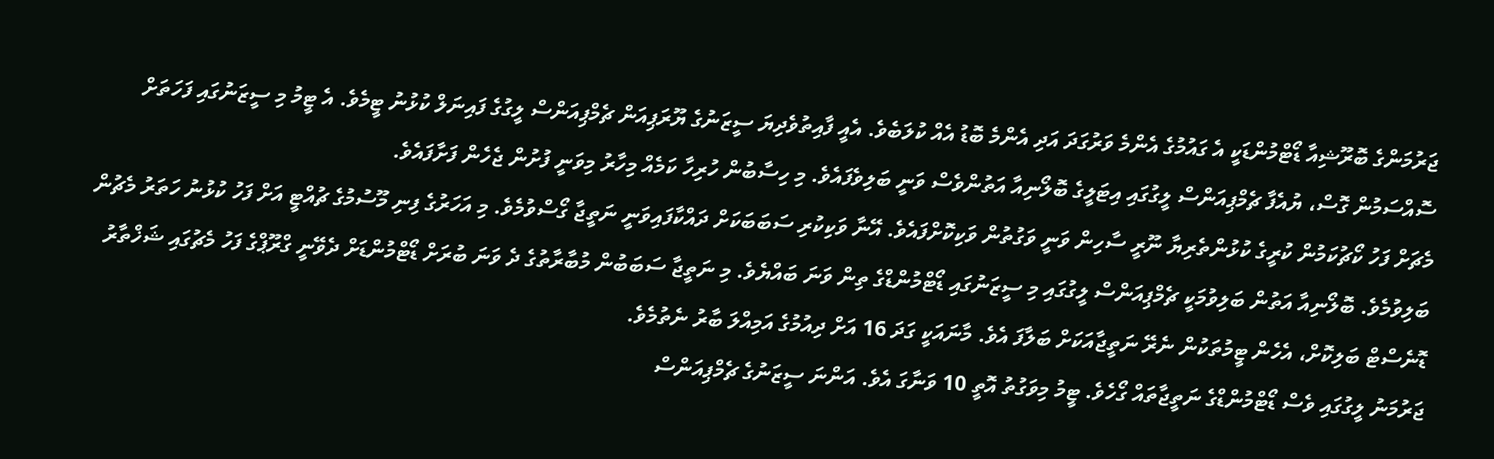ޖަރުމަންގެ ބޮރޫޝިއާ ޑޯޓްމުންޑަކީ އެ ގައުމުގެ އެންމެ ވަރުގަދަ އަދި އެންމެ ބޮޑު އެއް ކުލަބެވެ. އެއީ ފާއިތުވެދިޔަ ސީޒަނުގެ ޔޫރަޕިއަން ޗެމްޕިއަންސް ލީގުގެ ފައިނަލް ކުޅުނު ޓީމެވެ. އެ ޓީމު މި ސީޒަނުގައި ފަހަތަށް ސޮއްސަމުން ގޮސް، ޔުއެފާ ޗެމްޕިއަންސް ލީގުގައި އިޓަލީގެ ބޮލޯނިއާ އަތުންވެސް ވަނީ ބަލިވެފައެވެ. މި ހިސާބުން ހުރިހާ ކަމެއް މިހާރު މިވަނީ ފުށުން ޖެހެން ފަށާފައެވެ.
މެޗަށް ފަހު ކޯޗުކަމުން ކުރީގެ ކުޅުންތެރިޔާ ނޫރީ ސާހިން ވަނީ ވަގުތުން ވަކިކޮށްފައެވެ. އޭނާ ވަކިކުރި ސަބަބަކަށް ދައްކާފައިވަނީ ނަތީޖާ ގޯސްވުމެވެ. މި އަހަރުގެ ފިނި މޫސުމުގެ ޗުއްޓީ އަށް ފަހު ކުޅުނު ހަތަރު މެޗުން ބަލިވުމެވެ. ބޮލޯނިއާ އަތުން ބަލިވުމަކީ ޗެމްޕިއަންސް ލީގުގައި މި ސީޒަނުގައި ޑޯޓްމުންޑްގެ ތިން ވަނަ ބައްޔެވެ. މި ނަތީޖާ ސަބަބުން މުބާރާތުގެ ދެ ވަނަ ބުރަށް ޑޯޓްމުންޑަށް ދެވޭނީ ގްރޫޕްގެ ފަހު މެޗުގައި ޝަޚްތާރު ޑޮނެސްޓް ބަލިކޮށް، އެހެން ޓީމުތަކުން ނެރޭ ނަތީޖާއަކަށް ބަލާފަ އެވެ. މާނައަކީ ގަދަ 16 އަށް ދިއުމުގެ އަމިއްލަ ބާރު ނެތުމެވެ.
ޖަރުމަނު ލީގުގައި ވެސް ޑޯޓްމުންޑްގެ ނަތީޖާތައް ގޯހެވެ. ޓީމު މިވަގުތު އޮތީ 10 ވަނާގަ އެވެ. އަންނަ ސީޒަނުގެ ޗެމްޕިއަންސް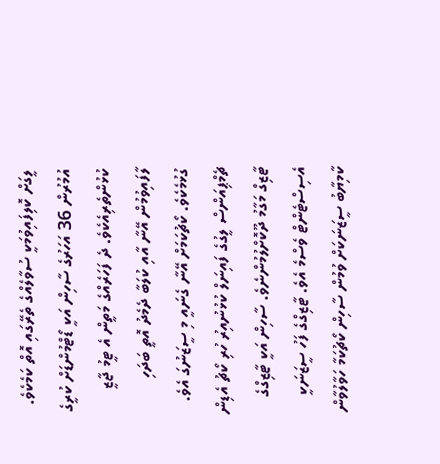ލީގަށް ކޮލިފައިވުމަކީ ސުވާލެއްގެ ތެރޭގައި އޮތް ކަމެކެވެ.
އުމުރުން 36 އަހަރުގެ ސާހިން އަކީ ޑޯޓްމުންޑަށް ކުރީގެ ކުޅުންތެރިއެކެވެ. ދެ ފަހަރެއްގެ މަތީން އެ ޓީމު ޖާޒީ ލާފައިވުމުން އޭނާ އާއި ކުލަބާ ދެމެދު އޮތީ ބަދަހި ގުޅުމެކެވެ. ކޯޗުކަމަށް އޭނާ ގެނައީ މި ސީޒަނުގަ އެވެ. ޗެމްޕިއަންސް ލީގުގެ ފައިނަލް ކުޅުނުއިރު ހުރި ކޯޗު އެޑިން ޓާޒިގް މަގާމު ދޫކޮށްލުމުންނެވެ. ސާހިން އަކީ ޓާޒިގްގެ އެސިސްޓެންޓް ވެސްމެ އެވެ. ޓާޒިގްގެ ފަހު ސީޒަނަކީ ކާމިޔާބު ސީޒަނަކަށް ވުމުން ސާހިން ކޯޗުކަމާ ހަވާލުވާން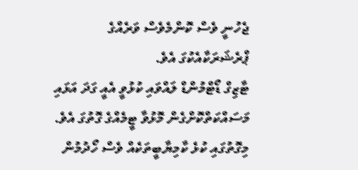ޖެހުނީ ވެސް ކޮންމެވެސް ވަރެއްގެ ޕްރެޝަރަކާއެކުގަ އެވެ.
ޓާޒިގް ޑޯޓްމުންޑް ލައްވައި ކުޅުވީ އެއީ ގަދަ އަޅައި މަސައްކަތްކޮށްގެން މޮޅުވާ ޓީމެއްގެ ގޮތުގަ އެވެ. މިގޮތުގައި ކުޅެ ކާމިޔާބީތަކެއް ވެސް ހޯދުމުން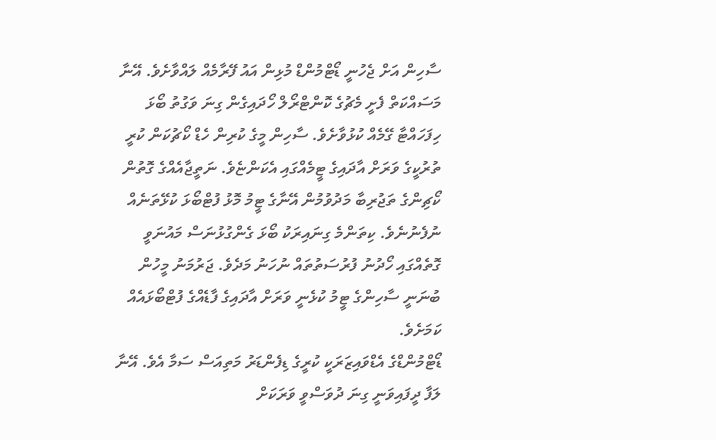ސާހިން އަށް ޖެހުނީ ޑޯޓްމުންޑް މުޅިން އައު ފޭރާމެއް ލައްވާށެވެ. އޭނާ މަސައްކަތް ފެށީ މެޗުގެ ކޮންޓްރޯލް ހޯދައިގެން ގިނަ ވަގުތު ބޯޅަ ހިފަހައްޓާ ގޭމެއް ކުޅުވާށެވެ. ސާހިން މީގެ ކުރިން ހެޑް ކޯޗުކަން ކުރީ ތުރުކީގެ ވަރަށް އާދައިގެ ޓީމެއްގައި އެކަންޏެވެ. ނަތީޖާއެއްގެ ގޮތުން ކޯޗިންގެ ތަޖުރިބާ މަދުވުމުން އޭނާގެ ޓީމު މޮޅު ފުޓްބޯޅަ ކުޅޭތަނެއް ނުފެނުނެވެ. ކިތަންމެ ގިނައިރަކު ބޯޅަ ގެންގުޅުނަސް މައުނަވީ ގޮތެއްގައި ހޯދުނު ފުރުސަތުތައް ނުހަނު މަދެވެ. ޖަރުމަނު މީހުން ބުނަނީ ސާހިންގެ ޓީމު ކުޅެނީ ވަރަށް އާދައިގެ ފާޑެއްގެ ފުޓްބޯޅައެއް ކަމަށެވެ.
ޑޯޓްމުންޑްގެ އެޑްވައިޒަރަކީ ކުރީގެ ޑިފެންޑަރު މަތިއަސް ސަމާ އެވެ. އޭނާ ލަފާ ދީފައިވަނީ ގިނަ ދުވަސްވީ ވަރަކަށް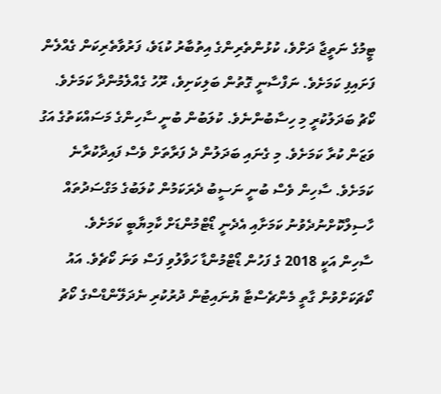ޓީމުގެ ނަތީޖާ ދަށްވެ، ކުޅުންތެރިންގެ އިތުބާރު ކުޑަވެ، ފަރުވާތެރިކަން ގެއްލެން ފަށައިފި ކަމަށެވެ. ނަފްސާނީ ގޮތުން ބަލިކަށިވެ، ރޫހު ގެއްލެމުންދާ ކަމަށެވެ.
ކޯޗު ބަދަލުކުރީ މި ހިސާބުންނެވެ. ކުލަބުން ބުނީ ސާހިންގެ މަސައްކަތުގެ އަގު ވަޒަން ކުރާ ކަމަށެވެ. މި ގެނައި ބަދަލުން ދެ ފަރާތަށް ވެސް ފައިދާކުރާނެ ކަމަށެވެ. ސާހިން ވެސް ބުނީ ނަސީބު ދެރަކަމުން ކުލަބުގެ މަގްސަދުތައް ހާސިލްކޮށްނުދެވުނު ކަމަށާއި އެދެނީ ޑޯޓްމުންޑަށް ކާމިޔާބީ ކަމަށެވެ.
ސާހިން އަކީ 2018 ގެ ފަހުން ޑޯޓްމުންޑާ ހަވާލުވި ފަސް ވަނަ ކޯޗެވެ. އައު ކޯޗަކަށްވުން ގާތީ މެންޗެސްޓާ ޔުނައިޓުން ދުރުކުރި ނެދަލޭންޑްސްގެ ކޯޗު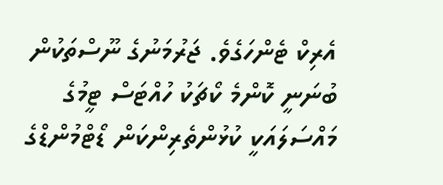އެރިކް ޓެންހަގެވެ. ޖަރުމަނުގެ ނޫސްތަކުން ބުނަނީ ކޮންމެ ކޯޗަކު ހުއްޓަސް ޓީމުގެ މައްސަލައަކީ ކުޅުންތެރިންކަން ޑޯޓްމުންޑްގެ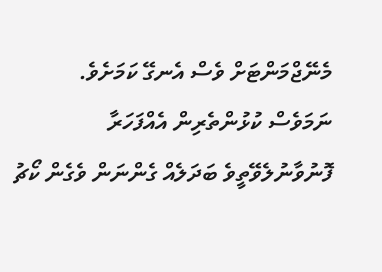މެނޭޖްމަންޓަށް ވެސް އެނގޭ ކަމަށެވެ. ނަމަވެސް ކުޅުންތެރިން އެއްފަހަރާ ފޮނުވާނުލެވޭތީވެ ބަދަލެއް ގެންނަން ވެގެން ކޯޗު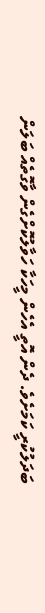ބަދަލުކުރީ ކަމަށެވެ. ދެން އޮތީ އެހެން މީހަކާ ހަވާލުކޮށްގެން ވާގޮތެއް ބަލަން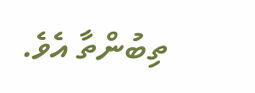ތިބުންތާ އެވެ.